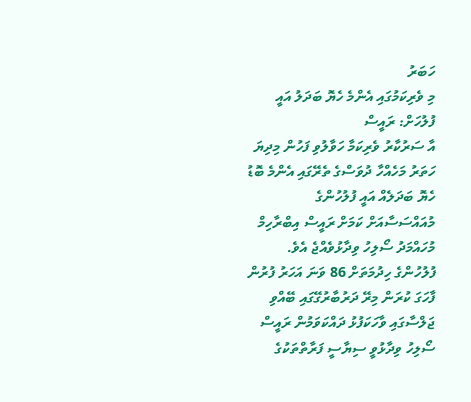ހަބަރު
މި ވެރިކަމުގައި އެންމެ ހެޔޮ ބަދަލު އައީ ފުލުހަށް: ރައީސް
އާ ސަރުކާރު ވެރިކަމާ ހަވާލުވި ފަހުން މިދިޔަ ހަތަރު މަހެއްހާ ދުވަސްގެ ތެރޭގައި އެންމެ ބޮޑު ހެޔޮ ބަދަލެއް އައީ ފުލުހުންގެ މުއައްސަސާއަށް ކަމަށް ރައީސް އިބްރާހިމް މުހައްމަދު ސޯލިހު ވިދާޅުވެއްޖެ އެވެ.
ފުލުހުންގެ ހިދުމަތަށް 86 ވަނަ އަހަރު ފުރުން ފާހަގަ ކުރަން މިރޭ ދަރުބާރުގޭގައި ބޭއްވި ޖަލްސާގައި ވާހަކަފުޅު ދައްކަވަމުން ރައީސް ސޯލިހު ވިދާޅުވީ ސިޔާސީ ފަރާތްތަކުގެ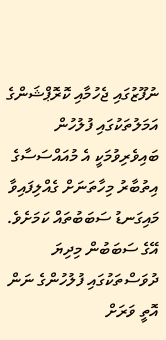ނުފޫޒުގައި ޖެހުމާއި ކޮރޮޕްޝަންގެ އަމަލުތަކުގައި ފުލުހުން ބައިވެރިވުމަކީ އެ މުއައްސަސާގެ އިތުބާރު މިހާތަނަށް ގެއްލިފައިވާ މައިގަނޑު ސަބަބުތައް ކަމަށެވެ. އޭގެ ސަބަބުން މިދިޔަ ދުވަސްތަކުގައި ފުލުހުންގެ ނަން އޮތީ ވަރަށް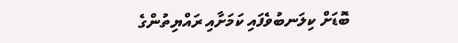ބޮޑަށް ކިލަނބުވެފައި ކަމަށާއި ރައްޔިތުންގެ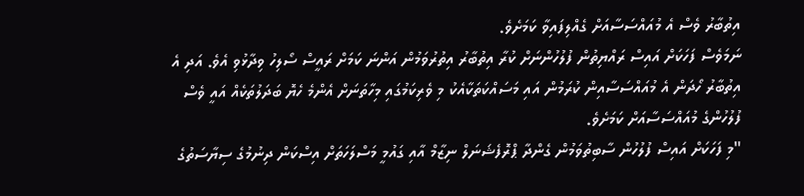އިތުބާރު ވެސް އެ މުއައްސަސާއަށް ގެއްލިފައިވާ ކަމަށެވެ.
ނަމަވެސް ފަހަކަށް އައިސް ރައްޔިތުން ފުލުހުންނަށް ކުރާ އިތުބާރު އިތުރުވަމުން އަންނަ ކަމަށް ރައީސް ސޯލިހު ވިދާޅުވި އެވެ. އަދި އެ އިތުބާރު ހޯދަން އެ މުއައްސަސާއިން ކުރަމުން އައި މަސައްކަތަކާއެކު މި ވެރިކަމުގައި މިހާތަނަށް އެންމެ ހެޔޮ ބަދަލުތަކެއް އައީ ވެސް ފުލުހުންގެ މުއައްސަސާއަށް ކަމަށެވެ.
"މި ފަހަކަށް އައިސް ފުލުހުން ސާބިތުވަމުން ގެންދާ ޕްރޮފެޝަނަލް ނިޒާމް އާއި ގައުމީ މަސްލަހަތަށް އިސްކަން ދިނުމުގެ ސިޔާސަތުގެ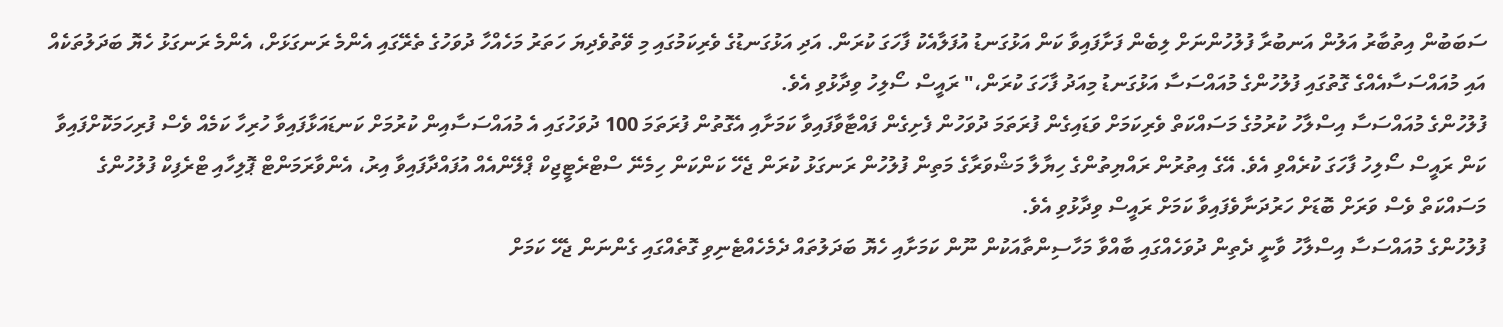ސަބަބުން އިތުބާރު އަލުން އަނބުރާ ފުލުހުންނަށް ލިބެން ފަށާފައިވާ ކަން އަޅުގަނޑު އުފަލާއެކު ފާހަގަ ކުރަން. އަދި އަޅުގަނޑުގެ ވެރިކަމުގައި މި ވޭތުވެދިޔަ ހަތަރު މަހެއްހާ ދުވަހުގެ ތެރޭގައި އެންމެ ރަނގަޅަށް، އެންމެ ރަނގަޅު ހެޔޮ ބަދަލުތަކެއް އައި މުއައްސަސާއެއްގެ ގޮތުގައި ފުލުހުންގެ މުއައްސަސާ އަޅުގަނޑު މިއަދު ފާހަގަ ކުރަން،" ރައީސް ސޯލިހު ވިދާޅުވި އެވެ.
ފުލުހުންގެ މުއައްސަސާ އިސްލާހު ކުރުމުގެ މަސައްކަތް ވެރިކަމަށް ވަޑައިގެން ފުރަތަމަ ދުވަހުން ފެށިގެން ފައްޓާވާފައިވާ ކަމަށާއި އެގޮތުން ފުރަތަމަ 100 ދުވަހުގައި އެ މުއައްސަސާއިން ކުރުމަށް ކަނޑައަޅާފައިވާ ހުރިހާ ކަމެއް ވެސް ފުރިހަމަކޮށްފައިވާ ކަން ރައީސް ސޯލިހު ފާހަގަ ކުރެއްވި އެވެ. އޭގެ އިތުރުން ރައްޔިތުންގެ ހިޔާލާ މަޝްވަރާގެ މަތިން ފުލުހުން ރަނގަޅު ކުރަން ޖެހޭ ކަންކަން ހިމެނޭ ސްޓްރެޓީޖިކް ޕްލޭންއެއް އުފައްދާފައިވާ އިރު، އެންވާރަމަންޓް ޕޮލިހާއި ޓްރެފިކް ފުލުހުންގެ މަސައްކަތް ވެސް ވަރަށް ބޮޑަށް ހަރުދަނާވެފައިވާ ކަމަށް ރައީސް ވިދާޅުވި އެވެ.
ފުލުހުންގެ މުއައްސަސާ އިސްލާހު ވާނީ ދެތިން ދުވަހެއްގައި ބާއްވާ މަހާސިންތާއަކުން ނޫން ކަމަށާއި ހެޔޮ ބަދަލުތައް ދެމެހެއްޓެނިވި ގޮތެއްގައި ގެންނަން ޖެހޭ ކަމަށް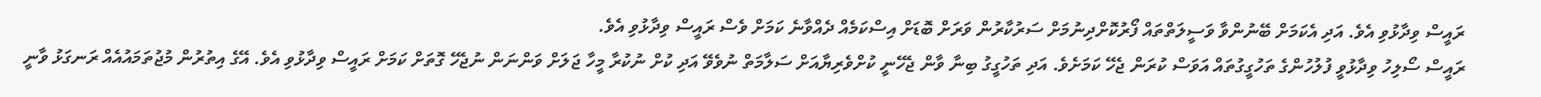ރައީސް ވިދާޅުވި އެވެ. އަދި އެކަމަށް ބޭނުންވާ ވަސީލަތްތައް ފޯރުކޮށްދިނުމަށް ސަރުކާރުން ވަރަށް ބޮޑަށް އިސްކަމެއް ދެއްވާނެ ކަމަށް ވެސް ރައީސް ވިދާޅުވި އެވެ.
ރައީސް ސޯލިހު ވިދާޅުވީ ފުލުހުންގެ ތަހުގީގުތައް އަވަސް ކުރަން ޖެހޭ ކަމަށެވެ. އަދި ތަހުގީގު ބިނާ ވާން ޖެހޭނީ ކުށްވެރިޔާއަށް ސަލާމަތް ނުވެވޭ އަދި ކުށް ނުކުރާ މީހާ ޖަލަށް ވަންނަން ނުޖެހޭ ގޮތަށް ކަމަށް ރައީސް ވިދާޅުވި އެވެ. އޭގެ އިތުރުން މުޖުތަމައުއެއް ރަނގަޅު ވާނީ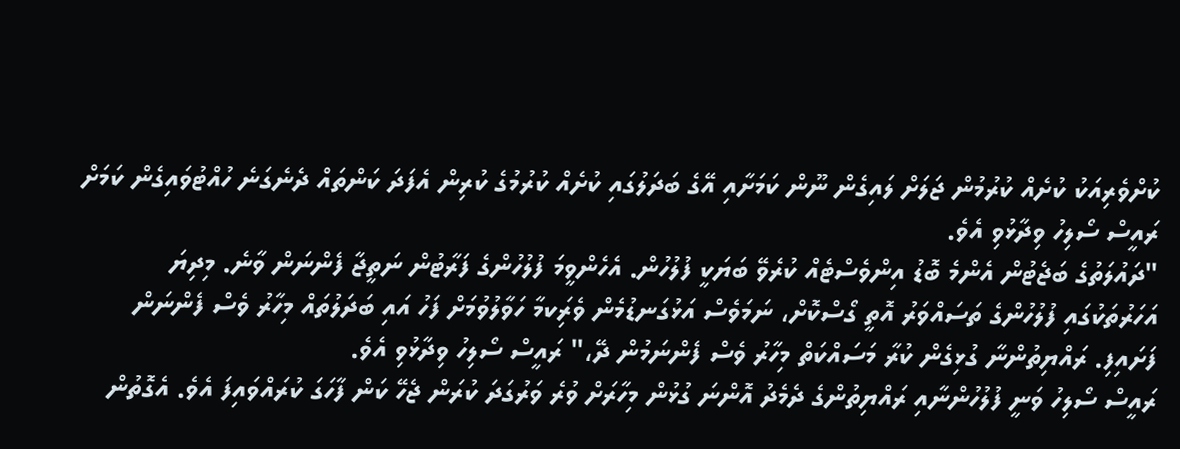ކުށްވެރިއަކު ކުށެއް ކުރުމުން ޖަލަށް ލައިގެން ނޫން ކަމަށާއި އޭގެ ބަދަލުގައި ކުށެއް ކުރުމުގެ ކުރިން އެފަދަ ކަންތައް ދެނެގަނެ ހުއްޓުވައިގެން ކަމަށް ރައީސް ސޯލިހު ވިދާޅުވި އެވެ.
"ދައުލަތުގެ ބަޖެޓުން އެންމެ ބޮޑު އިންވެސްޓެއް ކުރެވޭ ބަޔަކީ ފުލުހުން. އެހެންވީމަ ފުލުހުންގެ ފަރާޓުން ނަތީޖާ ފެންނަން ވާނެ. މިދިޔަ އަހަރުތަކުގައި ފުލުހުންގެ ތަސައްވަރު އޮތީ ގޯސްކޮށް، ނަމަވެސް އަޅުގަނޑުމެން ވެރިަކމާ ހަވާލުވުމަށް ފަހު އައި ބަދަލުތައް މިހާރު ވެސް ފެންނަން ފަށައިފި. ރައްޔިތުންނާ ގުޅިގެން ކުރާ މަސައްކަތް މިހާރު ވެސް ފެންނަމުން ދޭ،" ރައީސް ސޯލިހު ވިދާޅުވި އެވެ.
ރައީސް ސޯލިހު ވަނީ ފުލުހުންނާއި ރައްޔިތުންގެ ދެމެދު އޮންނަ ގުޅުން މިހާރަށް ވުރެ ވަރުގަދަ ކުރަން ޖެހޭ ކަން ފާހަގަ ކުރައްވައިފަ އެވެ. އެގޮތުން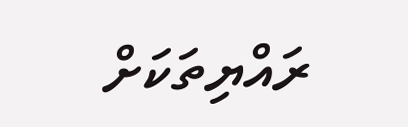ރައްޔިތަކަށް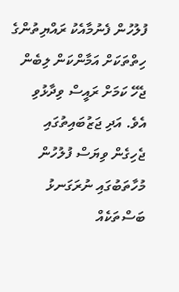ފުލުހުން ފެނުމާއެކު ރައްޔިތުންގެ ހިތްތަކަށް އަމާންކަން ލިބެން ޖެހޭ ކަމަށް ރައީސް ވިދާޅުވި އެވެ. އަދި ޖަޒުބައިތުގައި ޖެހިގެން ވިޔަސް ފުލުހުން މުހާތަބުގައި ނުރަގަނޅު ބަސްތަކެއް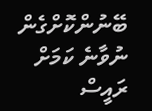ބޭނުންކޮށްގެން ނުވާނެ ކަމަށް ރައީސް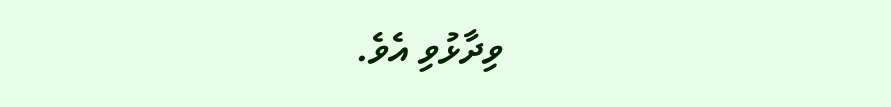ވިދާޅުވި އެވެ.